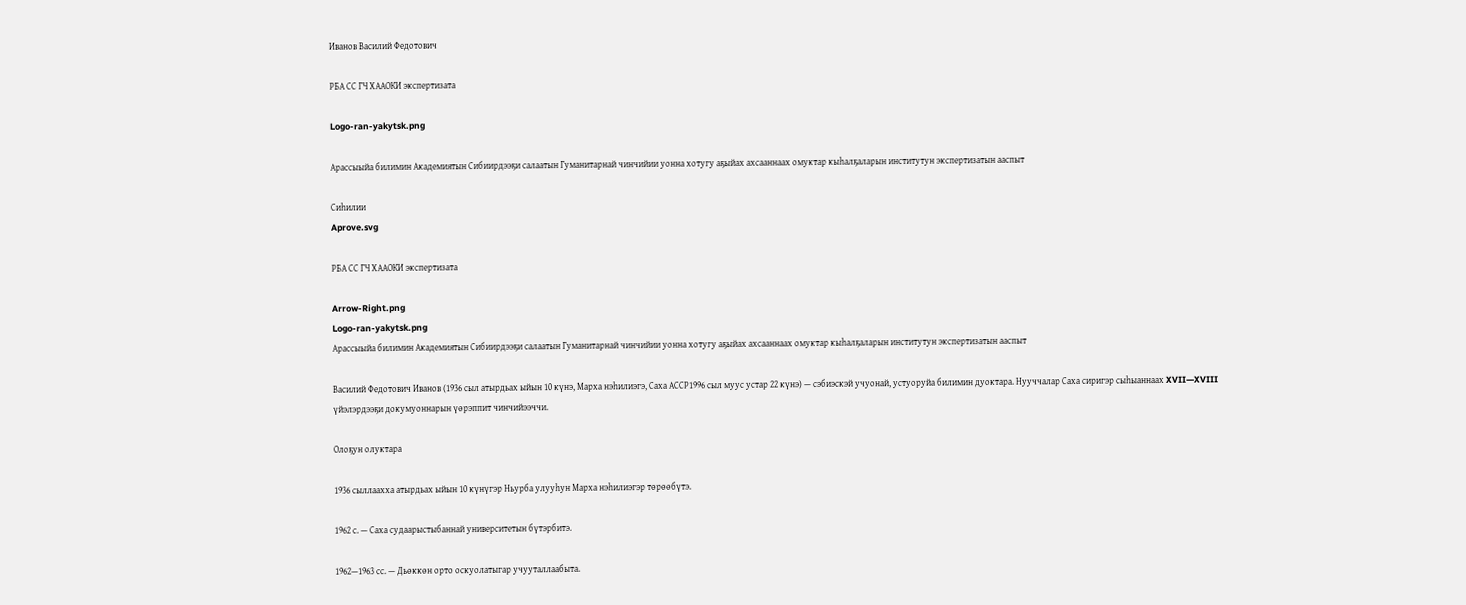Иванов Василий Федотович

РБА СС ГЧ ХААОКИ экспертизата

Logo-ran-yakytsk.png

Арассыыйа билимин Академиятын Сибиирдээҕи салаатын Гуманитарнай чинчийии уонна хотугу аҕыйах ахсааннаах омуктар кыһалҕаларын институтун экспертизатын ааспыт

Сиһилии
Aprove.svg

РБА СС ГЧ ХААОКИ экспертизата

Arrow-Right.png
Logo-ran-yakytsk.png
Арассыыйа билимин Академиятын Сибиирдээҕи салаатын Гуманитарнай чинчийии уонна хотугу аҕыйах ахсааннаах омуктар кыһалҕаларын институтун экспертизатын ааспыт

Василий Федотович Иванов (1936 сыл атырдьах ыйын 10 күнэ, Марха нэһилиэгэ, Саха АССР1996 сыл муус устар 22 күнэ) — сэбиэскэй учуонай, устуоруйа билимин дуоктара. Нууччалар Саха сиригэр сыһыаннаах XVII—XVIII үйэлэрдээҕи докумуоннарын үөрэппит чинчийээччи.

Олоҕун олуктара

1936 сыллаахха атырдьах ыйын 10 күнүгэр Ньурба улууһун Марха нэһилиэгэр төрөөбүтэ.

1962 с. — Саха судаарыстыбаннай университетын бүтэрбитэ.

1962—1963 сс. — Дьөккөн орто оскуолатыгар учууталлаабыта.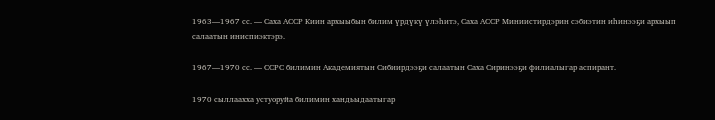1963—1967 сс. — Саха АССР Киин архыыбын билим үрдүкү үлэһитэ, Саха АССР Миниистирдэрин сэбиэтин иһинээҕи архыып салаатын иниспиэктэрэ.

1967—1970 сс. — ССРС билимин Академиятын Сибиирдээҕи салаатын Саха Сиринээҕи филиалыгар аспирант.

1970 сыллаахха устуоруйа билимин хандьыдаатыгар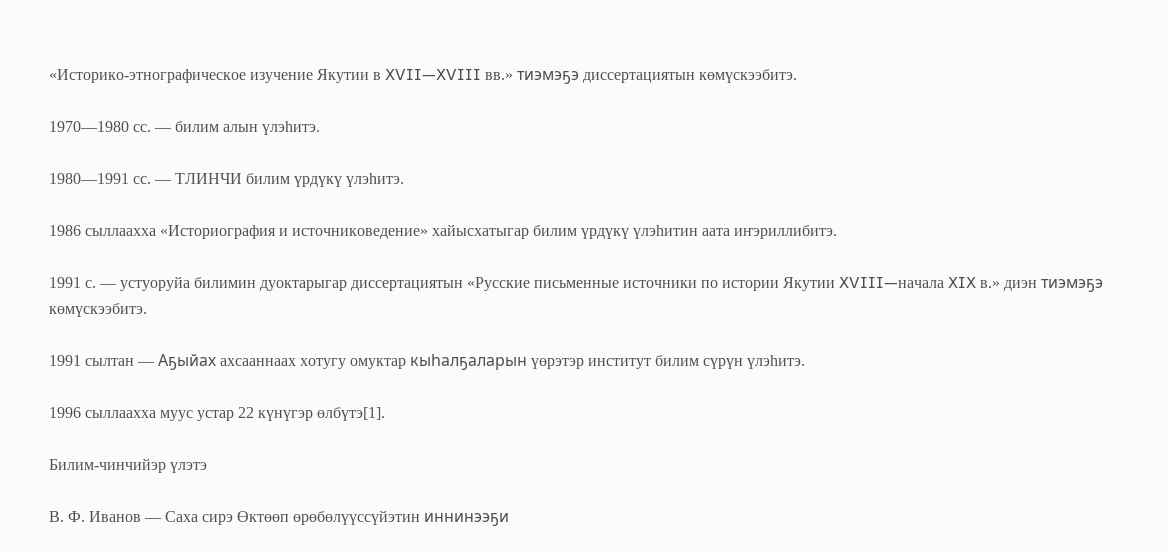«Историко-этнографическое изучение Якутии в XVII—XVIII вв.» тиэмэҕэ диссертациятын көмүскээбитэ.

1970—1980 сс. — билим алын үлэһитэ.

1980—1991 сс. — ТЛИНЧИ билим үрдүкү үлэһитэ.

1986 сыллаахха «Историография и источниковедение» хайысхатыгар билим үрдүкү үлэһитин аата иҥэриллибитэ.

1991 с. — устуоруйа билимин дуоктарыгар диссертациятын «Русские письменные источники по истории Якутии XVIII—начала XIX в.» диэн тиэмэҕэ көмүскээбитэ.

1991 сылтан — Аҕыйах ахсааннаах хотугу омуктар кыһалҕаларын үөрэтэр институт билим сүрүн үлэһитэ.

1996 сыллаахха муус устар 22 күнүгэр өлбүтэ[1].

Билим-чинчийэр үлэтэ

В. Ф. Иванов — Саха сирэ Өктөөп өрөбөлүүссүйэтин иннинээҕи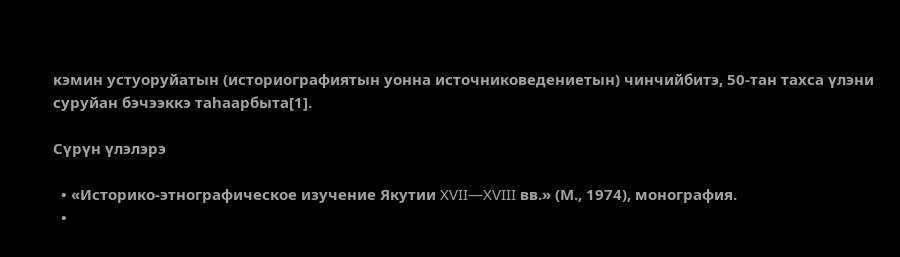кэмин устуоруйатын (историографиятын уонна источниковедениетын) чинчийбитэ, 50-тан тахса үлэни суруйан бэчээккэ таһаарбыта[1].

Сүрүн үлэлэрэ

  • «Историко-этнографическое изучение Якутии XVII—XVIII вв.» (М., 1974), монография.
  •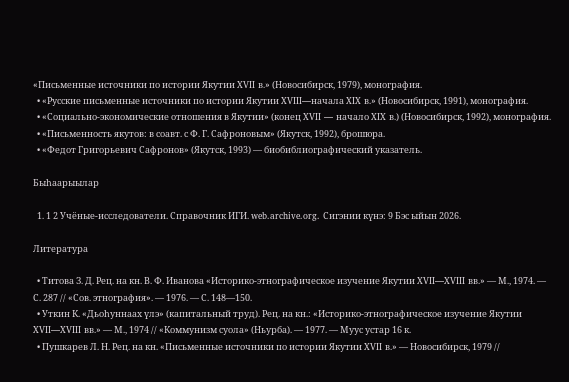«Письменные источники по истории Якутии XVII в.» (Новосибирск, 1979), монография.
  • «Русские письменные источники по истории Якутии XVIII—начала XIX в.» (Новосибирск, 1991), монография.
  • «Социально-экономические отношения в Якутии» (конец XVII — начало XIX в.) (Новосибирск, 1992), монография.
  • «Письменность якутов: в соавт. с Ф. Г. Сафроновым» (Якутск, 1992), брошюра.
  • «Федот Григорьевич Сафронов» (Якутск, 1993) — биобиблиографический указатель.

Быһаарыылар

  1. 1 2 Учёные-исследователи. Справочник ИГИ. web.archive.org. Сигэнии күнэ: 9 Бэс ыйын 2026.

Литература

  • Титова З. Д. Рец. на кн. В. Ф. Иванова «Историко-этнографическое изучение Якутии XVII—XVIII вв.» — М., 1974. — С. 287 // «Сов. этнография». — 1976. — С. 148—150.
  • Уткин К. «Дьоhуннаах үлэ» (капитальный труд). Рец. на кн.: «Историко-этнографическое изучение Якутии XVII—XVIII вв.» — М., 1974 // «Коммунизм суола» (Ньурба). — 1977. — Муус устар 16 к.
  • Пушкарев Л. Н. Рец. на кн. «Письменные источники по истории Якутии XVII в.» — Новосибирск, 1979 //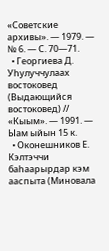«Советские архивы». — 1979. — № 6. — С. 70—71.
  • Георгиева Д. Уhулуччулаах востоковед (Выдающийся востоковед) // «Кыым». — 1991. — Ыам ыйын 15 к.
  • Оконешников Е. Кэлтэччи баhаарырдар кэм ааспыта (Миновала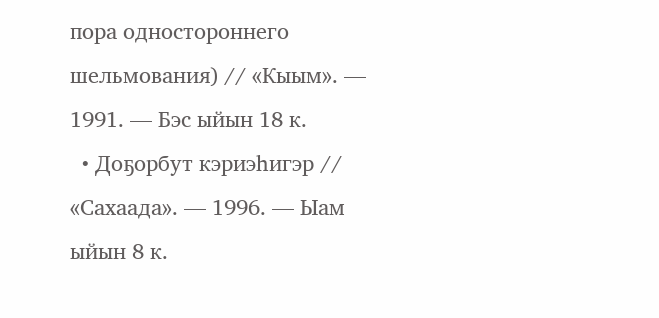пора одностороннего шельмования) // «Кыым». — 1991. — Бэс ыйын 18 к.
  • Доҕорбут кэриэһигэр // «Сахаада». — 1996. — Ыам ыйын 8 к.